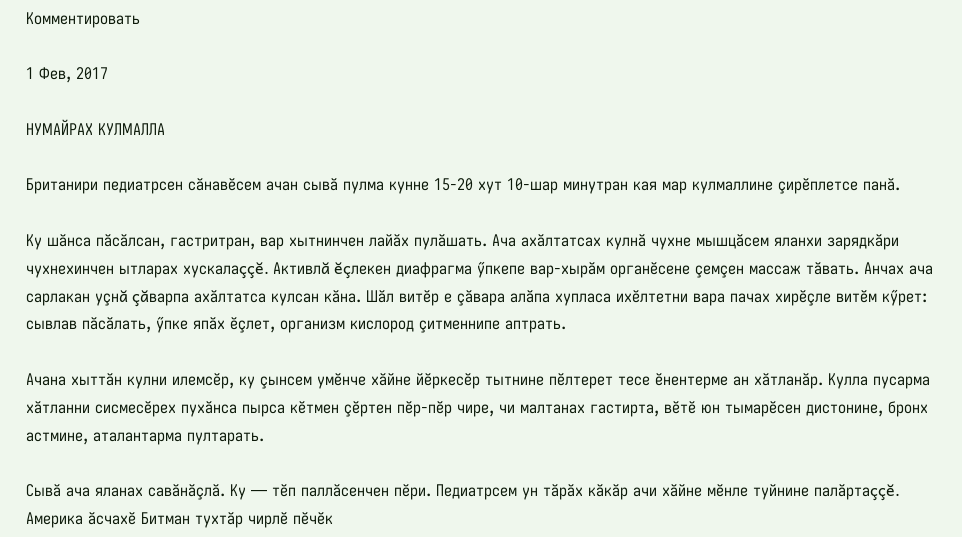Комментировать

1 Фев, 2017

НУМАЙРАХ КУЛМАЛЛА

Британири педиатрсен сăнавĕсем ачан сывă пулма кунне 15-20 хут 10-шар минутран кая мар кулмаллине çирĕплетсе панă.

Ку шăнса пăсăлсан, гастритран, вар хытнинчен лайăх пулăшать. Ача ахăлтатсах кулнă чухне мышцăсем яланхи зарядкăри чухнехинчен ытларах хускалаççĕ. Активлă ĕçлекен диафрагма ӳпкепе вар-хырăм органĕсене çемçен массаж тăвать. Анчах ача сарлакан уçнă çăварпа ахăлтатса кулсан кăна. Шăл витĕр е çăвара алăпа хупласа ихĕлтетни вара пачах хирĕçле витĕм кӳрет: сывлав пăсăлать, ӳпке япăх ĕçлет, организм кислород çитменнипе аптрать.

Ачана хыттăн кулни илемсĕр, ку çынсем умĕнче хăйне йĕркесĕр тытнине пĕлтерет тесе ĕнентерме ан хăтланăр. Кулла пусарма хăтланни сисмесĕрех пухăнса пырса кĕтмен çĕртен пĕр-пĕр чире, чи малтанах гастирта, вĕтĕ юн тымарĕсен дистонине, бронх астмине, аталантарма пултарать.

Сывă ача яланах савăнăçлă. Ку — тĕп паллăсенчен пĕри. Педиатрсем ун тăрăх кăкăр ачи хăйне мĕнле туйнине палăртаççĕ. Америка ăсчахĕ Битман тухтăр чирлĕ пĕчĕк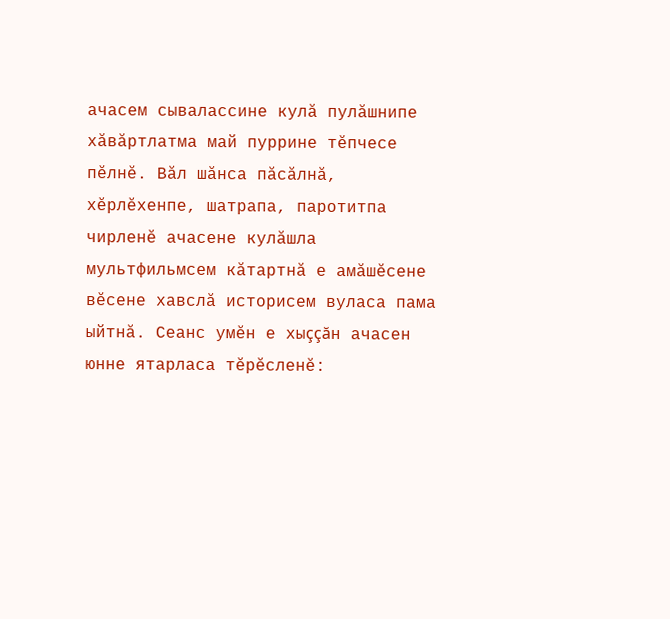ачасем сывалассине кулă пулăшнипе хăвăртлатма май пуррине тĕпчесе пĕлнĕ. Вăл шăнса пăсăлнă, хĕрлĕхенпе, шатрапа, паротитпа чирленĕ ачасене кулăшла мультфильмсем кăтартнă е амăшĕсене вĕсене хавслă историсем вуласа пама ыйтнă. Сеанс умĕн е хыççăн ачасен юнне ятарласа тĕрĕсленĕ: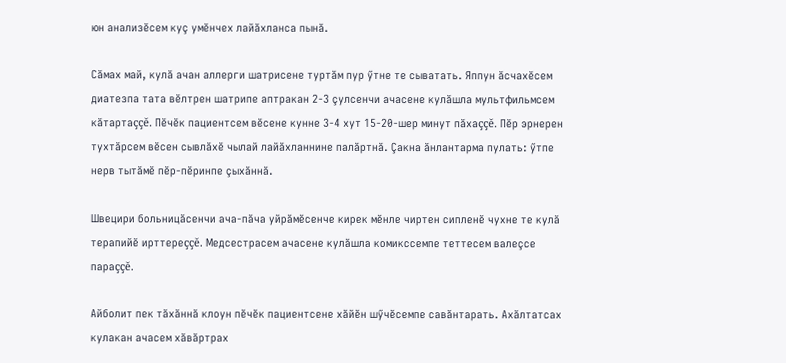юн анализĕсем куç умĕнчех лайăхланса пынă.

Сăмах май, кулă ачан аллерги шатрисене туртăм пур ӳтне те сыватать. Яппун ăсчахĕсем диатезпа тата вĕлтрен шатрипе аптракан 2-3 çулсенчи ачасене кулăшла мультфильмсем кăтартаççĕ. Пĕчĕк пациентсем вĕсене кунне 3-4 хут 15-20-шер минут пăхаççĕ. Пĕр эрнерен тухтăрсем вĕсен сывлăхĕ чылай лайăхланнине палăртнă. Çакна ăнлантарма пулать: ӳтпе нерв тытăмĕ пĕр-пĕринпе çыхăннă.

Швецири больницăсенчи ача-пăча уйрăмĕсенче кирек мĕнле чиртен сипленĕ чухне те кулă терапийĕ ирттереççĕ. Медсестрасем ачасене кулăшла комикссемпе теттесем валеçсе параççĕ.

Айболит пек тăхăннă клоун пĕчĕк пациентсене хăйĕн шӳчĕсемпе савăнтарать. Ахăлтатсах кулакан ачасем хăвăртрах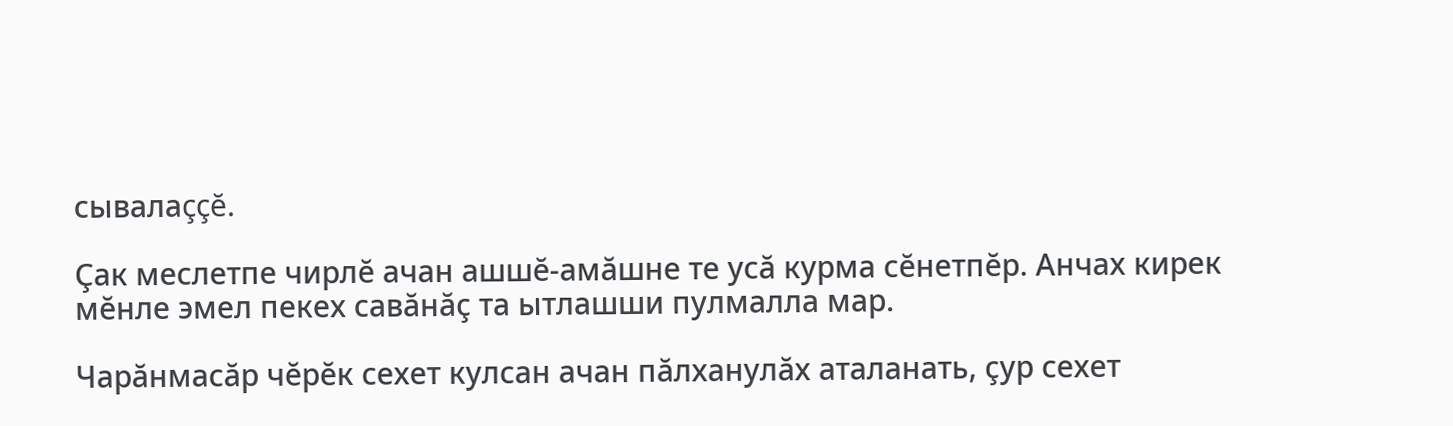сывалаççĕ.

Çак меслетпе чирлĕ ачан ашшĕ-амăшне те усă курма сĕнетпĕр. Анчах кирек мĕнле эмел пекех савăнăç та ытлашши пулмалла мар.

Чарăнмасăр чĕрĕк сехет кулсан ачан пăлханулăх аталанать, çур сехет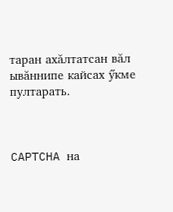таран ахăлтатсан вăл ывăннипе кайсах ӳкме пултарать.



CAPTCHA на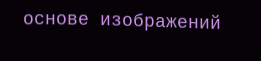основе изображений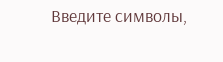Введите символы,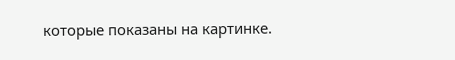которые показаны на картинке.